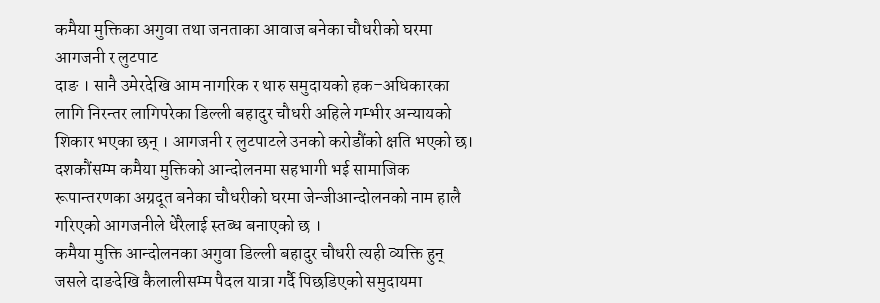कमैया मुक्तिका अगुवा तथा जनताका आवाज बनेका चौधरीको घरमा आगजनी र लुटपाट
दाङ । सानै उमेरदेखि आम नागरिक र थारु समुदायको हक–अधिकारका लागि निरन्तर लागिपरेका डिल्ली बहादुर चौधरी अहिले गम्भीर अन्यायको शिकार भएका छन् । आगजनी र लुटपाटले उनको करोडौंको क्षति भएको छ।
दशकौंसम्म कमैया मुक्तिको आन्दोलनमा सहभागी भई सामाजिक रूपान्तरणका अग्रदूत बनेका चौधरीको घरमा जेन्जीआन्दोलनको नाम हालै गरिएको आगजनीले धेरैलाई स्तब्ध बनाएको छ ।
कमैया मुक्ति आन्दोलनका अगुवा डिल्ली बहादुर चौधरी त्यही व्यक्ति हुन् जसले दाङदेखि कैलालीसम्म पैदल यात्रा गर्दै पिछडिएको समुदायमा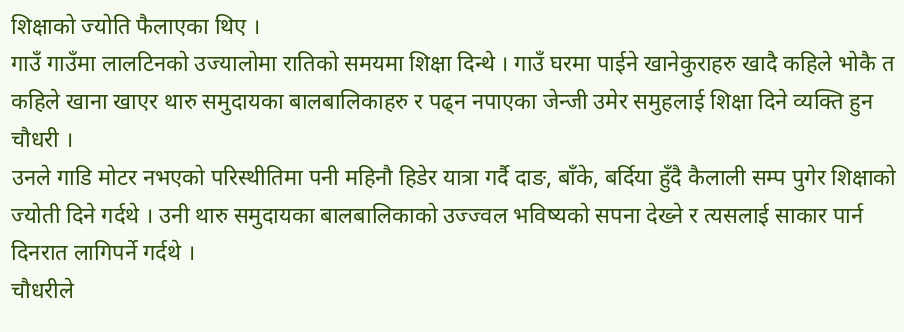शिक्षाको ज्योति फैलाएका थिए ।
गाउँ गाउँमा लालटिनको उज्यालोमा रातिको समयमा शिक्षा दिन्थे । गाउँ घरमा पाईने खानेकुराहरु खादै कहिले भोकै त कहिले खाना खाएर थारु समुदायका बालबालिकाहरु र पढ्न नपाएका जेन्जी उमेर समुहलाई शिक्षा दिने व्यक्ति हुन चौधरी ।
उनले गाडि मोटर नभएको परिस्थीतिमा पनी महिनौ हिडेर यात्रा गर्दै दाङ, बाँके, बर्दिया हुँदै कैलाली सम्प पुगेर शिक्षाको ज्योती दिने गर्दथे । उनी थारु समुदायका बालबालिकाको उज्ज्वल भविष्यको सपना देख्ने र त्यसलाई साकार पार्न दिनरात लागिपर्ने गर्दथे ।
चौधरीले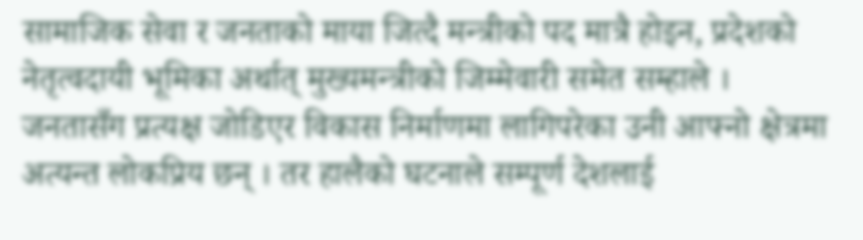सामाजिक सेवा र जनताको माया जित्दै मन्त्रीको पद मात्रै होइन, प्रदेशको नेतृत्वदायी भूमिका अर्थात् मुख्यमन्त्रीको जिम्मेवारी समेत सम्हाले ।
जनतासँग प्रत्यक्ष जोडिएर विकास निर्माणमा लागिपरेका उनी आफ्नो क्षेत्रमा अत्यन्त लोकप्रिय छन् । तर हालैको घटनाले सम्पूर्ण देशलाई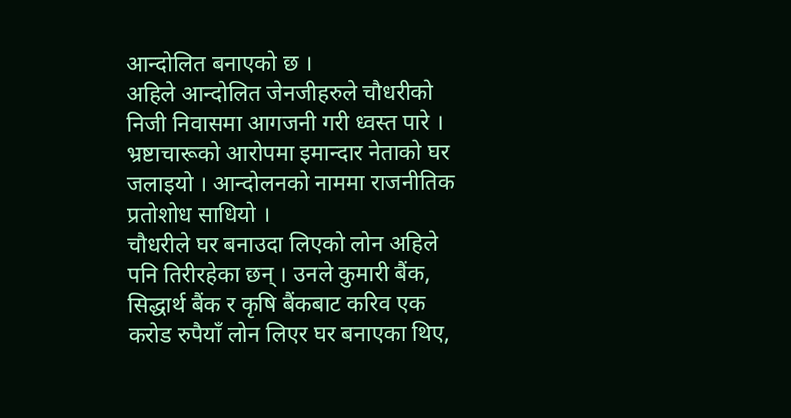आन्दोलित बनाएको छ ।
अहिले आन्दोलित जेनजीहरुले चौधरीको निजी निवासमा आगजनी गरी ध्वस्त पारे । भ्रष्टाचारूको आरोपमा इमान्दार नेताको घर जलाइयो । आन्दोलनको नाममा राजनीतिक प्रतोशोध साधियो ।
चौधरीले घर बनाउदा लिएको लोन अहिले पनि तिरीरहेका छन् । उनले कुमारी बैंक, सिद्धार्थ बैंक र कृषि बैंकबाट करिव एक करोड रुपैयाँ लोन लिएर घर बनाएका थिए,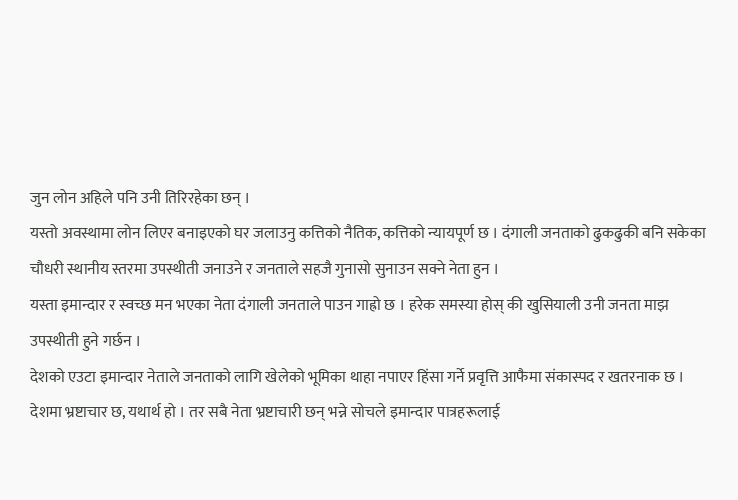जुन लोन अहिले पनि उनी तिरिरहेका छन् ।
यस्तो अवस्थामा लोन लिएर बनाइएको घर जलाउनु कत्तिको नैतिक, कत्तिको न्यायपूर्ण छ । दंगाली जनताको ढुकढुकी बनि सकेका चौधरी स्थानीय स्तरमा उपस्थीती जनाउने र जनताले सहजै गुनासो सुनाउन सक्ने नेता हुन ।
यस्ता इमान्दार र स्वच्छ मन भएका नेता दंगाली जनताले पाउन गाह्रो छ । हरेक समस्या होस् की खुसियाली उनी जनता माझ उपस्थीती हुने गर्छन ।
देशको एउटा इमान्दार नेताले जनताको लागि खेलेको भूमिका थाहा नपाएर हिंसा गर्ने प्रवृत्ति आफैमा संकास्पद र खतरनाक छ ।
देशमा भ्रष्टाचार छ, यथार्थ हो । तर सबै नेता भ्रष्टाचारी छन् भन्ने सोचले इमान्दार पात्रहरूलाई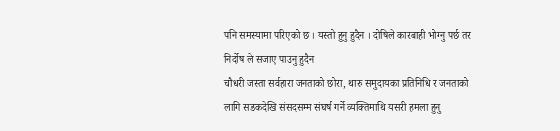पनि समस्यामा परिएको छ । यस्तो हुनु हुदैन । दोषिले कारबाही भोग्नु पर्छ तर निर्दोष ले सजाए पाउनु हुदैन
चौधरी जस्ता सर्वहारा जनताको छोरा, थारु समुदायका प्रतिनिधि र जनताको लागि सडकदेखि संसदसम्म संघर्ष गर्ने व्यक्तिमाथि यसरी हमला हुनु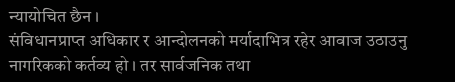न्यायोचित छैन ।
संविधानप्राप्त अधिकार र आन्दोलनको मर्यादाभित्र रहेर आवाज उठाउनु नागरिकको कर्तव्य हो । तर सार्वजनिक तथा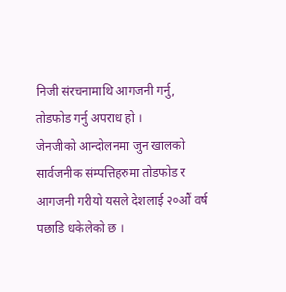निजी संरचनामाथि आगजनी गर्नु, तोडफोड गर्नु अपराध हो ।
जेनजीको आन्दोलनमा जुन खालको सार्वजनीक संम्पत्तिहरुमा तोडफोड र आगजनी गरीयो यसले देशलाई २०औं वर्ष पछाडि धकेलेको छ ।